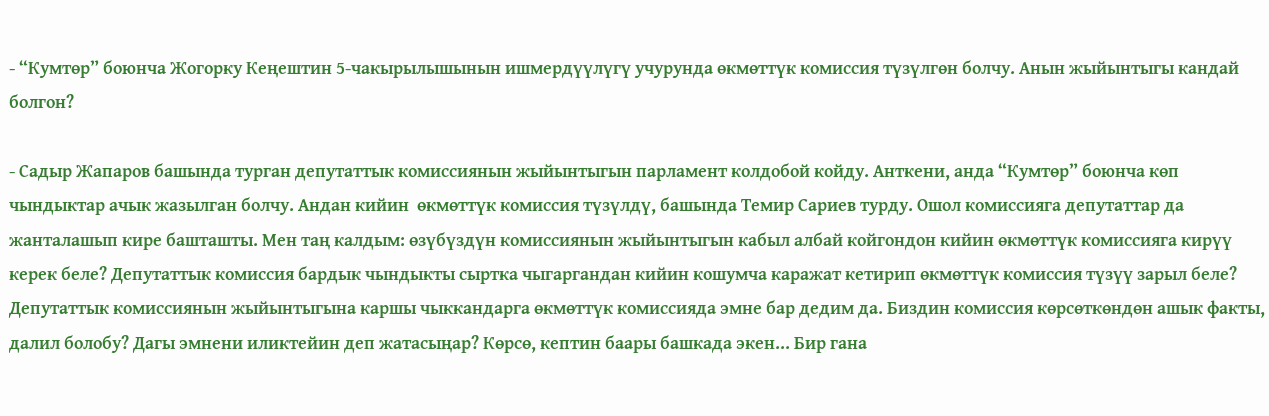- “Кумтөр” боюнча Жогорку Кеңештин 5-чакырылышынын ишмердүүлүгү учурунда өкмөттүк комиссия түзүлгөн болчу. Анын жыйынтыгы кандай болгон?

- Садыр Жапаров башында турган депутаттык комиссиянын жыйынтыгын парламент колдобой койду. Анткени, анда “Кумтөр” боюнча көп чындыктар ачык жазылган болчу. Андан кийин  өкмөттүк комиссия түзүлдү, башында Темир Сариев турду. Ошол комиссияга депутаттар да жанталашып кире башташты. Мен таң калдым: өзүбүздүн комиссиянын жыйынтыгын кабыл албай койгондон кийин өкмөттүк комиссияга кирүү керек беле? Депутаттык комиссия бардык чындыкты сыртка чыгаргандан кийин кошумча каражат кетирип өкмөттүк комиссия түзүү зарыл беле? Депутаттык комиссиянын жыйынтыгына каршы чыккандарга өкмөттүк комиссияда эмне бар дедим да. Биздин комиссия көрсөткөндөн ашык факты, далил болобу? Дагы эмнени иликтейин деп жатасыңар? Көрсө, кептин баары башкада экен... Бир гана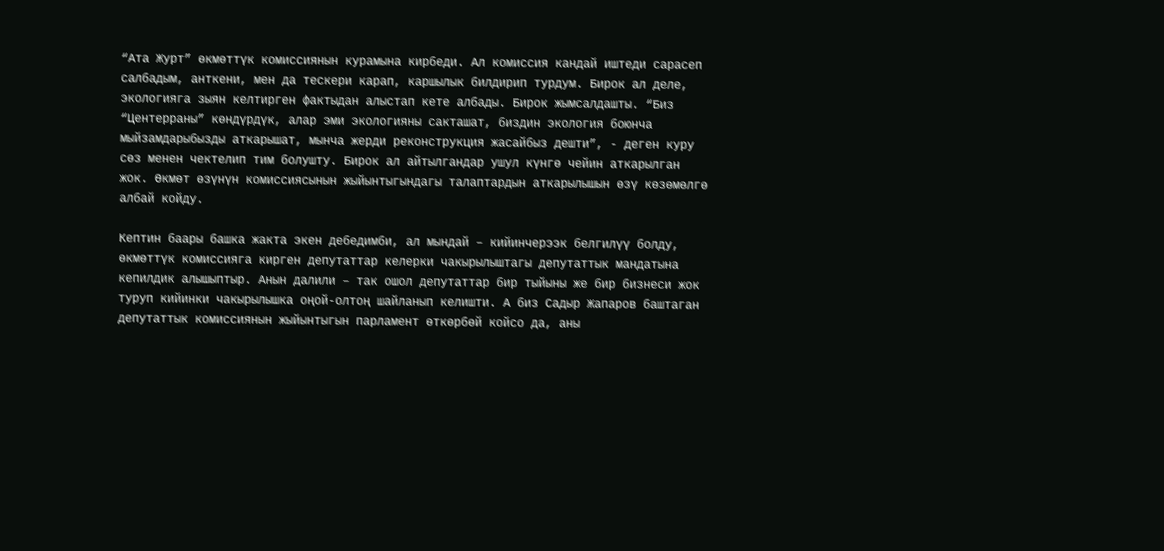“Ата Журт” өкмөттүк комиссиянын курамына кирбеди. Ал комиссия кандай иштеди сарасеп салбадым, анткени, мен да тескери карап, каршылык билдирип турдум. Бирок ал деле, экологияга зыян келтирген фактыдан алыстап кете албады. Бирок жымсалдашты. “Биз “Центерраны” көндүрдүк, алар эми экологияны сакташат, биздин экология боюнча мыйзамдарыбызды аткарышат, мынча жерди реконструкция жасайбыз дешти”, - деген куру сөз менен чектелип тим болушту. Бирок ал айтылгандар ушул күнгө чейин аткарылган жок. Өкмөт өзүнүн комиссиясынын жыйынтыгындагы талаптардын аткарылышын өзү көзөмөлгө албай койду.

Кептин баары башка жакта экен дебедимби, ал мындай – кийинчерээк белгилүү болду, өкмөттүк комиссияга кирген депутаттар келерки чакырылыштагы депутаттык мандатына кепилдик алышыптыр. Анын далили – так ошол депутаттар бир тыйыны же бир бизнеси жок туруп кийинки чакырылышка оңой-олтоң шайланып келишти. А биз Садыр Жапаров баштаган депутаттык комиссиянын жыйынтыгын парламент өткөрбөй койсо да, аны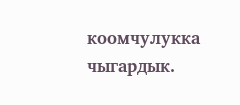коомчулукка чыгардык.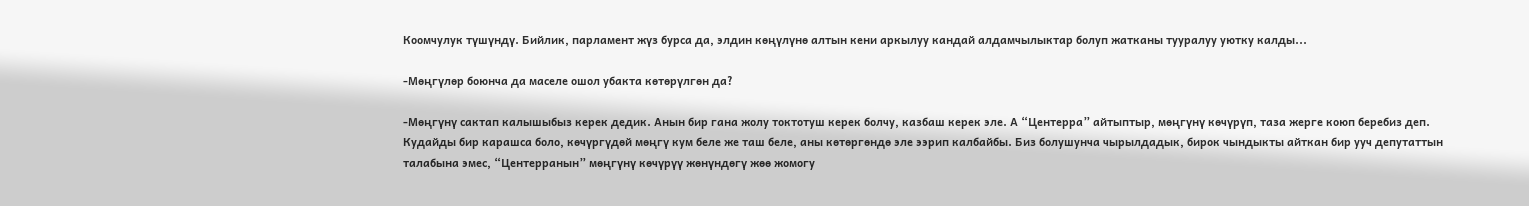Коомчулук түшүндү. Бийлик, парламент жүз бурса да, элдин көңүлүнө алтын кени аркылуу кандай алдамчылыктар болуп жатканы тууралуу уютку калды...

-Мөңгүлөр боюнча да маселе ошол убакта көтөрүлгөн да?

-Мөңгүнү сактап калышыбыз керек дедик. Анын бир гана жолу токтотуш керек болчу, казбаш керек эле. А “Центерра” айтыптыр, мөңгүнү көчүрүп, таза жерге коюп беребиз деп. Кудайды бир карашса боло, көчүргүдөй мөңгү кум беле же таш беле, аны көтөргөндө эле ээрип калбайбы. Биз болушунча чырылдадык, бирок чындыкты айткан бир ууч депутаттын талабына эмес, “Центерранын” мөңгүнү көчүрүү жөнүндөгү жөө жомогу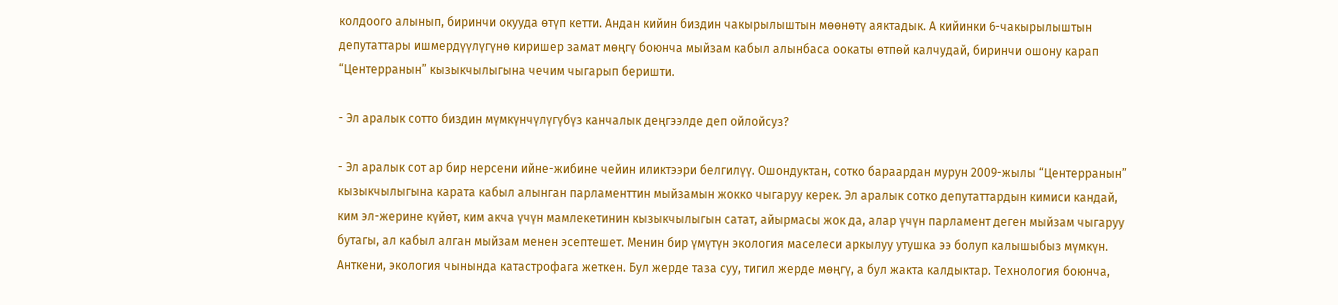колдоого алынып, биринчи окууда өтүп кетти. Андан кийин биздин чакырылыштын мөөнөтү аяктадык. А кийинки 6-чакырылыштын депутаттары ишмердүүлүгүнө киришер замат мөңгү боюнча мыйзам кабыл алынбаса оокаты өтпөй калчудай, биринчи ошону карап “Центерранын” кызыкчылыгына чечим чыгарып беришти.

- Эл аралык сотто биздин мүмкүнчүлүгүбүз канчалык деңгээлде деп ойлойсуз?

- Эл аралык сот ар бир нерсени ийне-жибине чейин иликтээри белгилүү. Ошондуктан, сотко бараардан мурун 2009-жылы “Центерранын” кызыкчылыгына карата кабыл алынган парламенттин мыйзамын жокко чыгаруу керек. Эл аралык сотко депутаттардын кимиси кандай, ким эл-жерине күйөт, ким акча үчүн мамлекетинин кызыкчылыгын сатат, айырмасы жок да, алар үчүн парламент деген мыйзам чыгаруу бутагы, ал кабыл алган мыйзам менен эсептешет. Менин бир үмүтүн экология маселеси аркылуу утушка ээ болуп калышыбыз мүмкүн. Анткени, экология чынында катастрофага жеткен. Бул жерде таза суу, тигил жерде мөңгү, а бул жакта калдыктар. Технология боюнча,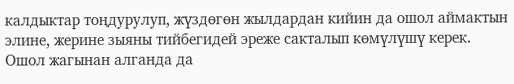калдыктар тоңдурулуп, жүздөгөн жылдардан кийин да ошол аймактын элине, жерине зыяны тийбегидей эреже сакталып көмүлүшү керек. Ошол жагынан алганда да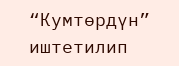“Кумтөрдүн” иштетилип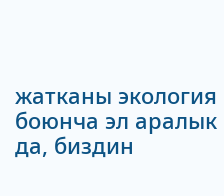жатканы экология боюнча эл аралык да, биздин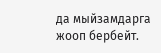да мыйзамдарга жооп бербейт.